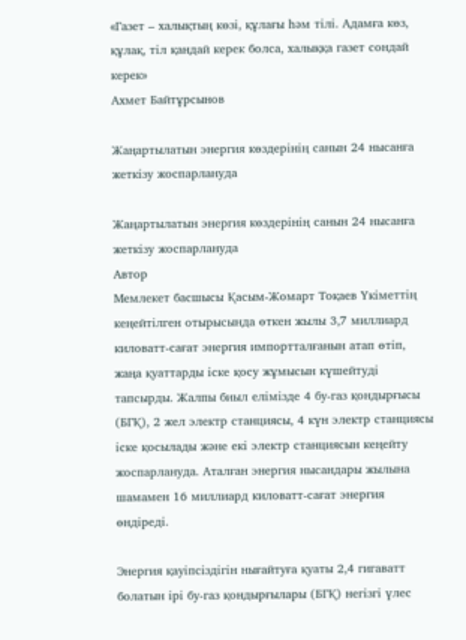«Газет – халықтың көзі, құлағы һәм тілі. Адамға көз, құлақ, тіл қандай керек болса, халыққа газет сондай керек»
Ахмет Байтұрсынов

Жаңартылатын энергия көздерінің санын 24 нысанға жеткізу жоспарлануда

Жаңартылатын энергия көздерінің санын 24 нысанға жеткізу жоспарлануда
Автор
Мемлекет басшысы Қасым-Жомарт Тоқаев Үкіметтің кеңейтілген отырысында өткен жылы 3,7 миллиард киловатт-сағат энергия импортталғанын атап өтіп, жаңа қуаттарды іске қосу жұмысын күшейтуді тапсырды. Жалпы биыл елімізде 4 бу-газ қондырғысы (БГҚ), 2 жел электр станциясы, 4 күн электр станциясы іске қосылады және екі электр станциясын кеңейту жоспарлануда. Аталған энергия нысандары жылына шамамен 16 миллиард киловатт-сағат энергия өндіреді.

Энергия қауіпсіздігін нығайтуға қуаты 2,4 гигаватт болатын ірі бу-газ қондырғылары (БГҚ) негізгі үлес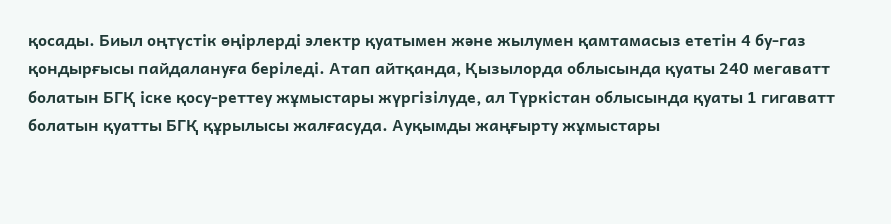қосады. Биыл оңтүстік өңірлерді электр қуатымен және жылумен қамтамасыз ететін 4 бу-газ қондырғысы пайдалануға беріледі. Атап айтқанда, Қызылорда облысында қуаты 240 мегаватт болатын БГҚ іске қосу-реттеу жұмыстары жүргізілуде, ал Түркістан облысында қуаты 1 гигаватт болатын қуатты БГҚ құрылысы жалғасуда. Ауқымды жаңғырту жұмыстары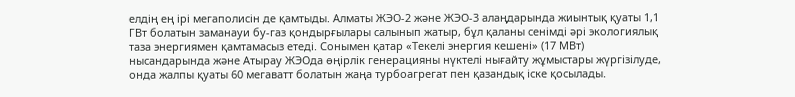елдің ең ірі мегаполисін де қамтыды. Алматы ЖЭО-2 және ЖЭО-3 алаңдарында жиынтық қуаты 1,1 ГВт болатын заманауи бу-газ қондырғылары салынып жатыр, бұл қаланы сенімді әрі экологиялық таза энергиямен қамтамасыз етеді. Сонымен қатар «Текелі энергия кешені» (17 МВт) нысандарында және Атырау ЖЭОда өңірлік генерацияны нүктелі нығайту жұмыстары жүргізілуде, онда жалпы қуаты 60 мегаватт болатын жаңа турбоагрегат пен қазандық іске қосылады.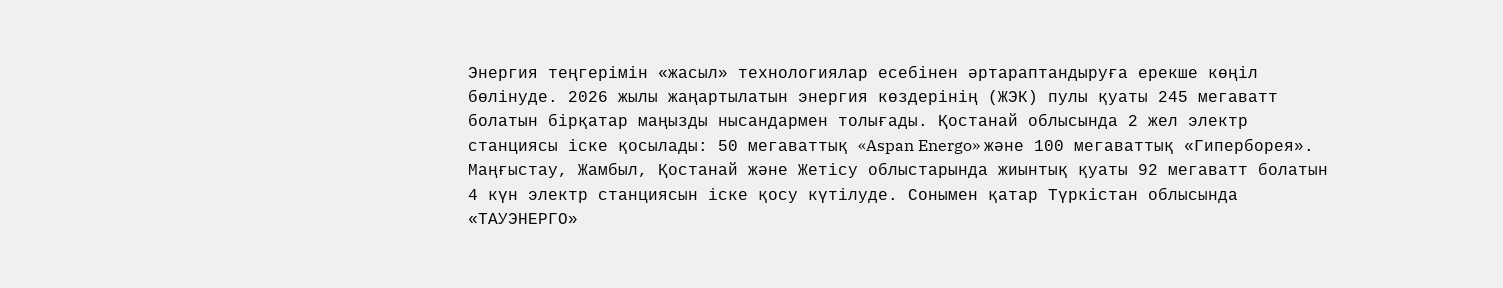Энергия теңгерімін «жасыл» технологиялар есебінен әртараптандыруға ерекше көңіл бөлінуде. 2026 жылы жаңартылатын энергия көздерінің (ЖЭК) пулы қуаты 245 мегаватт болатын бірқатар маңызды нысандармен толығады. Қостанай облысында 2 жел электр станциясы іске қосылады: 50 мегаваттық «Aspan Energo» және 100 мегаваттық «Гиперборея». Маңғыстау, Жамбыл, Қостанай және Жетісу облыстарында жиынтық қуаты 92 мегаватт болатын 4 күн электр станциясын іске қосу күтілуде. Сонымен қатар Түркістан облысында «ТАУЭНЕРГО»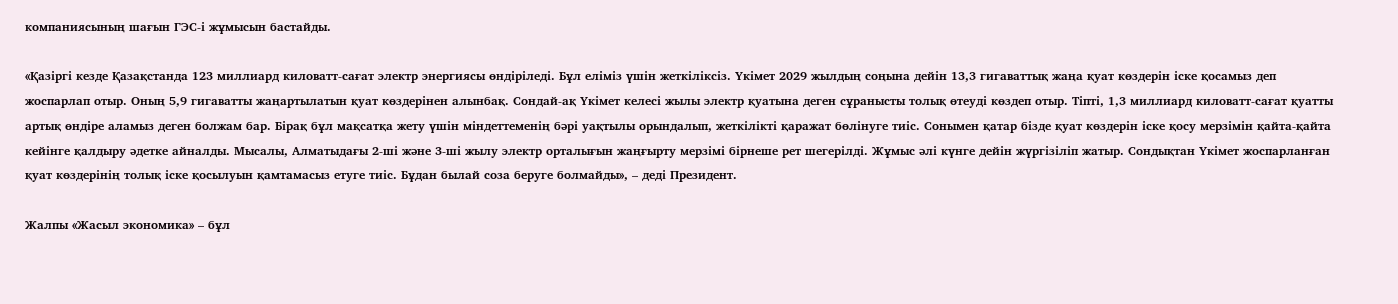компаниясының шағын ГЭС-і жұмысын бастайды.

«Қазіргі кезде Қазақстанда 123 миллиард киловатт-сағат электр энергиясы өндіріледі. Бұл еліміз үшін жеткіліксіз. Үкімет 2029 жылдың соңына дейін 13,3 гигаваттық жаңа қуат көздерін іске қосамыз деп жоспарлап отыр. Оның 5,9 гигаватты жаңартылатын қуат көздерінен алынбақ. Сондай-ақ Үкімет келесі жылы электр қуатына деген сұранысты толық өтеуді көздеп отыр. Тіпті, 1,3 миллиард киловатт-сағат қуатты артық өндіре аламыз деген болжам бар. Бірақ бұл мақсатқа жету үшін міндеттеменің бәрі уақтылы орындалып, жеткілікті қаражат бөлінуге тиіс. Сонымен қатар бізде қуат көздерін іске қосу мерзімін қайта-қайта кейінге қалдыру әдетке айналды. Мысалы, Алматыдағы 2-ші және 3-ші жылу электр орталығын жаңғырту мерзімі бірнеше рет шегерілді. Жұмыс әлі күнге дейін жүргізіліп жатыр. Сондықтан Үкімет жоспарланған қуат көздерінің толық іске қосылуын қамтамасыз етуге тиіс. Бұдан былай соза беруге болмайды», – деді Президент.

Жалпы «Жасыл экономика» – бұл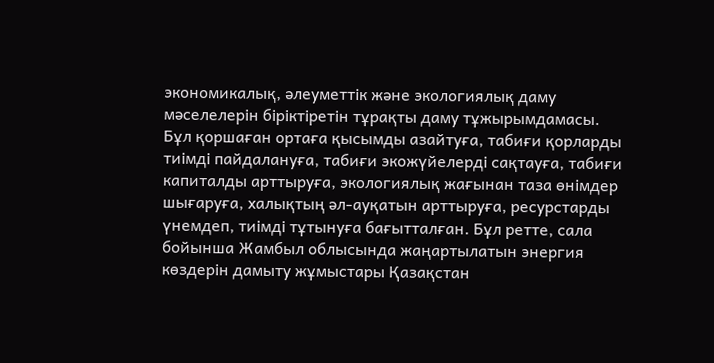экономикалық, әлеуметтік және экологиялық даму мәселелерін біріктіретін тұрақты даму тұжырымдамасы. Бұл қоршаған ортаға қысымды азайтуға, табиғи қорларды тиімді пайдалануға, табиғи экожүйелерді сақтауға, табиғи капиталды арттыруға, экологиялық жағынан таза өнімдер шығаруға, халықтың әл-ауқатын арттыруға, ресурстарды үнемдеп, тиімді тұтынуға бағытталған. Бұл ретте, сала бойынша Жамбыл облысында жаңартылатын энергия көздерін дамыту жұмыстары Қазақстан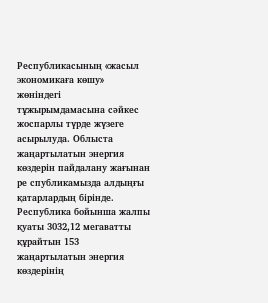Республикасының «жасыл экономикаға көшу» жөніндегі тұжырымдамасына сәйкес жоспарлы түрде жүзеге асырылуда. Облыста жаңартылатын энергия көздерін пайдалану жағынан ре спубликамызда алдыңғы қатарлардың бірінде. Республика бойынша жалпы қуаты 3032,12 мегаватты құрайтын 153 жаңартылатын энергия көздерінің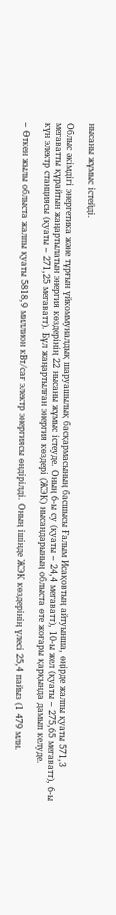нысаны жұмыс істейді.

Облыс әкімдігі энергетика және тұрғын үйкоммуналдық шаруашылық басқармасының басшысы Ғалым Исақовтың айтуынша, өңірде жалпы қуаты 571,3 мегаватты құрайтын жаңартылатын энергия көздерінің 22 нысаны жұмыс істеуде. Оның 6-ы су (қуаты – 24,4 мегаватт), 10-ы жел (қуаты – 275,65 мегаватт), 6-ы күн электр станциясы (қуаты – 271,25 мегаватт). Бұл жаңартылған энергия көздері (ЖЭК) нысандарының облыста өте жоғары қарқында дамып келуде.

– Өткен жылы облыста жалпы қуаты 5818,9 миллион кВт/сағ электр энергиясы өндірілді. Оның ішінде ЖЭК көздерінің үлесі 25,4 пайыз (1 479 млн.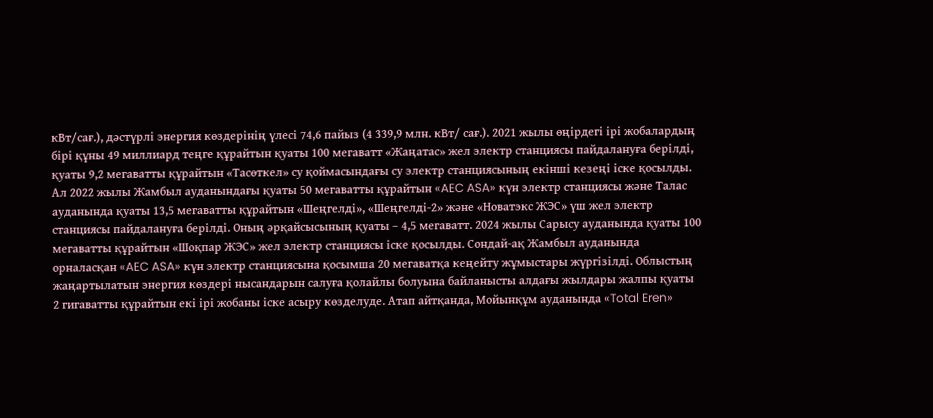кВт/сағ.), дәстүрлі энергия көздерінің үлесі 74,6 пайыз (4 339,9 млн. кВт/ сағ.). 2021 жылы өңірдегі ірі жобалардың бірі құны 49 миллиард теңге құрайтын қуаты 100 мегаватт «Жаңатас» жел электр станциясы пайдалануға берілді, қуаты 9,2 мегаватты құрайтын «Тасөткел» су қоймасындағы су электр станциясының екінші кезеңі іске қосылды. Ал 2022 жылы Жамбыл ауданындағы қуаты 50 мегаватты құрайтын «AEC ASA» күн электр станциясы және Талас ауданында қуаты 13,5 мегаватты құрайтын «Шеңгелді», «Шеңгелді-2» және «Новатэкс ЖЭС» үш жел электр станциясы пайдалануға берілді. Оның әрқайсысының қуаты – 4,5 мегаватт. 2024 жылы Сарысу ауданында қуаты 100 мегаватты құрайтын «Шоқпар ЖЭС» жел электр станциясы іске қосылды. Сондай-ақ Жамбыл ауданында орналасқан «AEC ASA» күн электр станциясына қосымша 20 мегаватқа кеңейту жұмыстары жүргізілді. Облыстың жаңартылатын энергия көздері нысандарын салуға қолайлы болуына байланысты алдағы жылдары жалпы қуаты 2 гигаватты құрайтын екі ірі жобаны іске асыру көзделуде. Атап айтқанда, Мойынқұм ауданында «Total Eren»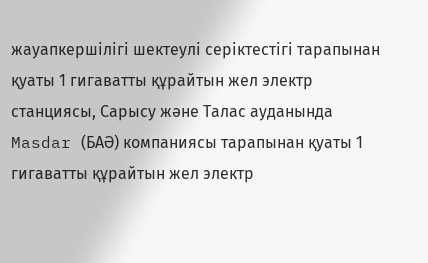жауапкершілігі шектеулі серіктестігі тарапынан қуаты 1 гигаватты құрайтын жел электр станциясы, Сарысу және Талас ауданында Masdar (БАӘ) компаниясы тарапынан қуаты 1 гигаватты құрайтын жел электр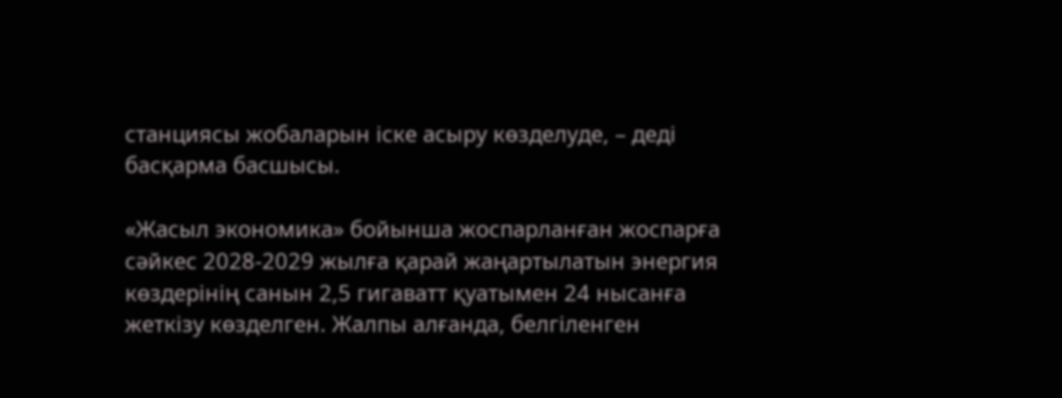станциясы жобаларын іске асыру көзделуде, – деді басқарма басшысы.

«Жасыл экономика» бойынша жоспарланған жоспарға сәйкес 2028-2029 жылға қарай жаңартылатын энергия көздерінің санын 2,5 гигаватт қуатымен 24 нысанға жеткізу көзделген. Жалпы алғанда, белгіленген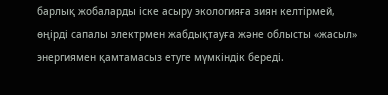барлық жобаларды іске асыру экологияға зиян келтірмей, өңірді сапалы электрмен жабдықтауға және облысты «жасыл» энергиямен қамтамасыз етуге мүмкіндік береді.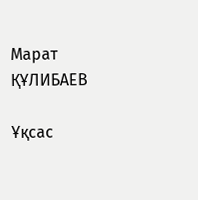Марат ҚҰЛИБАЕВ

Ұқсас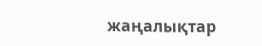жаңалықтар